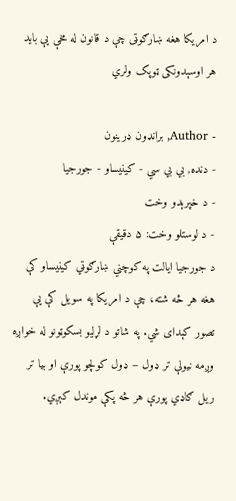د امریکا هغه ښارګوټی چې د قانون له مخې یې باید هر اوسېدونکی ټوپک ولري

- Author, برانډون ډرینون
- دنده, بي بي سي - کینیساو - جورجیا
- د خپرېدو وخت
- د لوستلو وخت: ۵ دقیقې
د جورجیا ایالت په کوچني ښارګوټي کینیساو کې هغه هر څه شته، چې د امریکا په سویل کې یې تصور کېدای شي. په شاتو د لړلیو بسکوټونو له خواږه وږمه نیولې تر ډول – ډول کولچو پورې او بیا تر ریل ګاډي پورې هر څه پکې موندل کېږي.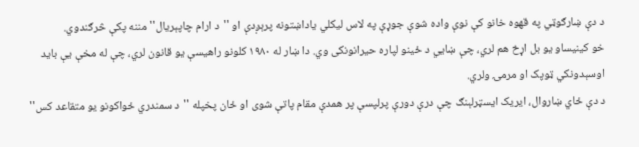د دې ښارګوټي په قهوه خانو کې نوې واده شوې جوړې په لاس لیکلي یاداښتونه پرېږدې او ''د ارام چاپېریال'' مننه پکې څرګندوي.
خو کینیساو یو بل اړخ هم لري، چې ښايي د ځینو لپاره حیرانونکی وي. دا ښار له ۱۹۸۰ کلونو راهیسې یو قانون لري، چې له مخې یې باید اوسېدونکي ټوپک او مرمۍ ولري.
د دې ځاي ښاروال، ایریک ایسټرلېنګ چې درې دورې پرلپسې پر همدې مقام پاتې شوی او ځان پخپله ''د سمندري ځواکونو یو متقاعد کس''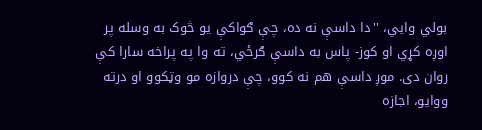بولي وايي، ''دا داسې نه ده، چې ګواکې یو څوک به وسله پر اوږه کړي او کوز- پاس به داسې ګرځي، ته وا په پراخه سارا کې روان دی. موږ داسې هم نه کوو، چې دروازه مو وټکوو او درته ووایو، اجازه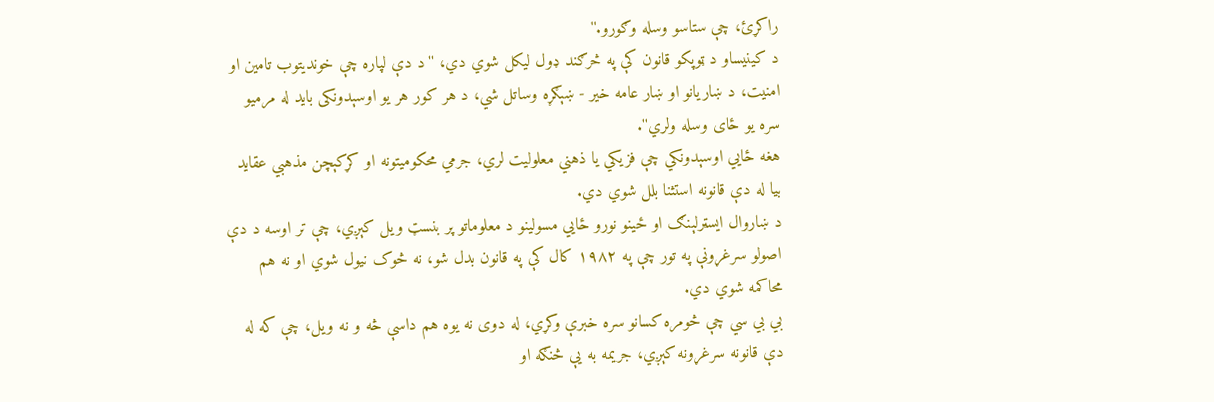راکړئ، چې ستاسو وسله وګورو.''
د کینیساو د ټوپکو قانون کې په څرګند ډول لیکل شوي دي، ''د دې لپاره چې خوندیتوب تامین او امنیت، د ښاریانو او ښار عامه خیر - ښېګړه وساتل شي، د هر کور هر یو اوسېدونکی باید له مرمیو سره یو ځای وسله ولري''.
هغه ځايي اوسېدونکي چې فزیکي یا ذهني معلولیت لري، جرمي محکومیتونه او کړکېچن مذهبي عقاید بیا له دې قانونه استثنا بلل شوي دي.
د ښاروال ایسټرلېنګ او ځینو نورو ځايي مسولینو د معلوماتو پر بنسټ ویل کېږي، چې تر اوسه د دې اصولو سرغړونې په تور چې په ۱۹۸۲ کال کې په قانون بدل شو، نه څوک نیول شوي او نه هم محاکمه شوي دي.
بي بي سي چې څومره کسانو سره خبرې وکړي، له دوی نه یوه هم داسې څه و نه ویل، چې که له دې قانونه سرغړونه کېږي، جریمه به یې څنګه او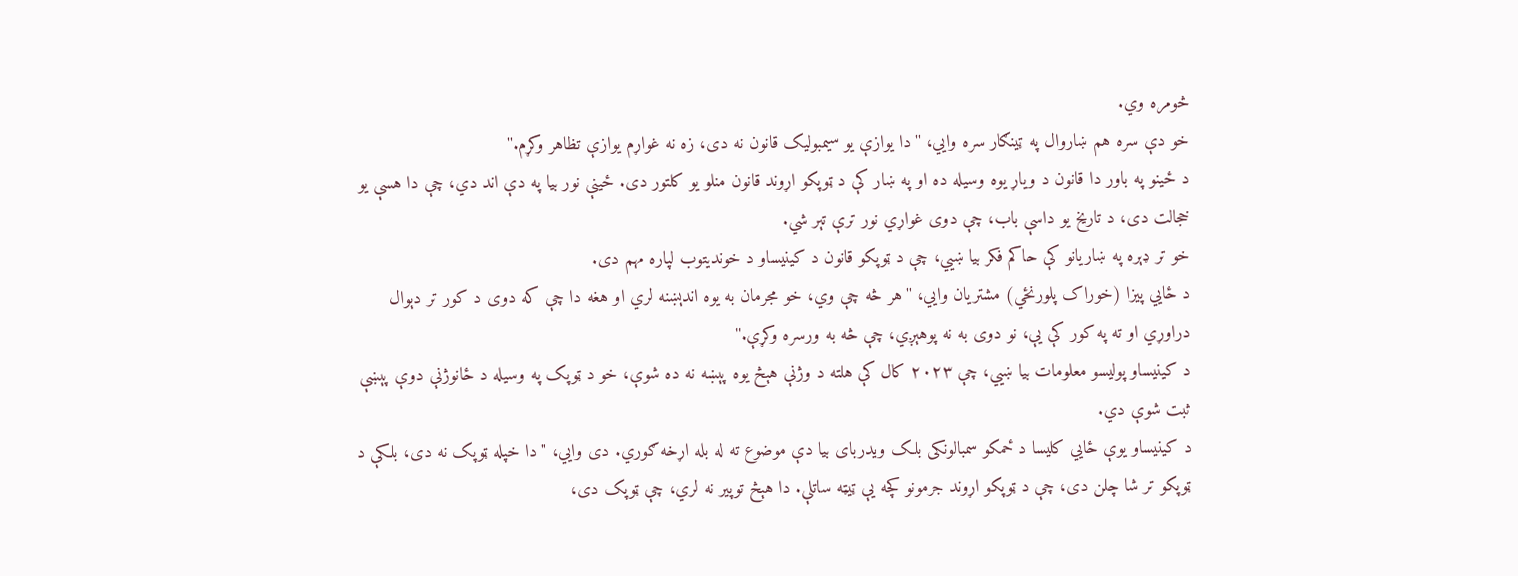څومره وي.
خو دې سره هم ښاروال په ټینګار سره وايي، ''دا یوازې یو سیمبولیک قانون نه دی، زه نه غواړم یوازې تظاهر وکړم.''
د ځینو په باور دا قانون د ویاړ یوه وسیله ده او په ښار کې د ټوپکو اړوند قانون منلو یو کلتور دی. ځینې نور بیا په دې اند دي، چې دا هسې یو خجالت دی، د تاریخ یو داسې باب، چې دوی غواړي نور ترې تېر شي.
خو تر ډېره په ښاریانو کې حاکم فکر بیا ښيي، چې د ټوپکو قانون د کینیساو د خوندیتوب لپاره مهم دی.
د ځايي پیزا (خوراک پلورنځي) مشتریان وايي، ''هر څه چې وي، خو مجرمان به یوه اندېښنه لري او هغه دا چې که دوی د کور تر دېوال دراوړي او ته په کور کې یې، نو دوی به نه پوهېږي، چې څه به ورسره وکړې.''
د کینیساو پولیسو معلومات بیا ښيي، چې ۲۰۲۳ کال کې هلته د وژنې هېڅ یوه پېښه نه ده شوې، خو د ټوپک په وسیله د ځانوژنې دوې پېښې ثبت شوې دي.
د کینیساو یوې ځايي کلیسا د ځمکو سمبالونکی بلک ویدربای بیا دې موضوع ته له بله اړخه ګوري. دی وايي، ''دا خپله ټوپک نه دی، بلکې د ټوپکو تر شا چلن دی، چې د ټوپکو اړوند جرمونو کچه یې ټیټه ساتلې. دا هېڅ توپير نه لري، چې ټوپک دی،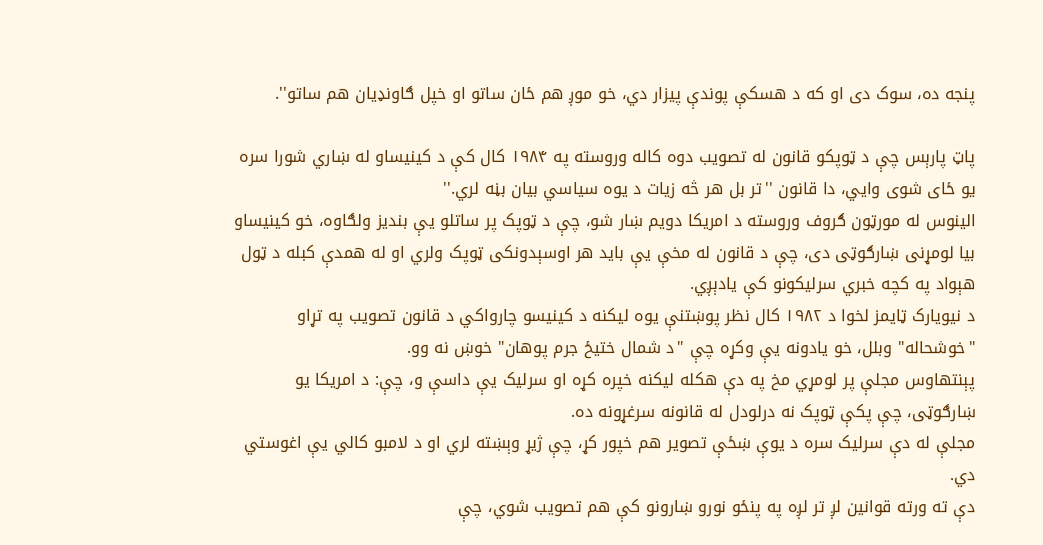پنجه ده، سوک دی او که د هسکې پوندې پیزار دي، خو موږ هم ځان ساتو او خپل ګاونډیان هم ساتو''.

پاټ پارېس چې د ټوپکو قانون له تصویب دوه کاله وروسته په ۱۹۸۴ کال کې د کینیساو له ښاري شورا سره یو ځای شوی وايي، دا قانون ''تر بل هر څه زیات د یوه سیاسي بیان بڼه لري.''
الینوس له مورټون ګروف وروسته د امریکا دویم ښار شو، چې د ټوپک پر ساتلو یې بندیز ولګاوه، خو کینیساو بیا لومړنی ښارګوټی دی، چې د قانون له مخې یې باید هر اوسېدونکی ټوپک ولري او له همدې کبله د ټول هېواد په کچه خبري سرلیکونو کې یادېږي.
د نیویارک ټایمز لخوا د ۱۹۸۲ کال نظر پوښتنې یوه لیکنه د کینیسو چارواکي د قانون تصویب په تړاو "خوشحاله" وبلل، خو یادونه یې وکړه چې "د شمال ختیځ جرم پوهان" خوښ نه وو.
پېنتهاوس مجلې پر لومړي مخ په دې هکله لیکنه خپره کړه او سرلیک یې داسې و، چې: د امریکا یو ښارګوټی، چې پکې ټوپک نه درلودل له قانونه سرغړونه ده.
مجلې له دې سرلیک سره د یوې ښځې تصویر هم خپور کړ، چې ژیړ وېښته لري او د لامبو کالي یې اغوستي دي.
دې ته ورته قوانین لږ تر لږه په پنځو نورو ښارونو کې هم تصویب شوي، چې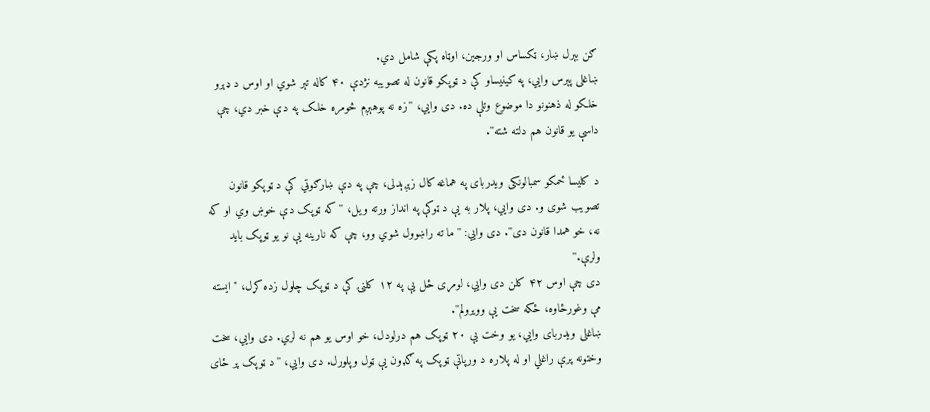ګن بېرل ښار، ټکساس او ورجین، اوټاه پکې شامل دي.
ښاغلی پېرس وايي، په کینیساو کې د ټوپکو قانون له تصویبه نژدې ۴۰ کاله تېر شوي او اوس د ډېرو خلکو له ذهنونو دا موضوع وتلې ده. دی وايي، ''زه نه پوهېږم څومره خلک په دې خبر دي، چې داسې یو قانون هم دلته شته''.

د کلیسا ځمکو سمبالونکی ویدربای په هماغه کال زېږېدلی، چې په دې ښارګوټي کې د ټوپکو قانون تصویب شوی و. دی وايي، پلار به یې د ټوکې په انداز ورته ویل، ''که ټوپک دې خوښ وي او که نه، خو همدا قانون دی''. دی وايي: ''ما ته راښوول شوي وو، چې که نارینه یې نو یو ټوپک باید ولرې.''
دی چې اوس ۴۲ کلن دی وايي، لومړی ځل یې په ۱۲ کلنۍ کې د ټوپک چلول زده کړل، ''ایسته مې وغورځاوه، ځکه سخت یې وویرولم''.
ښاغلی ویدربای وايي، یو وخت یې ۲۰ ټوپک هم درلودل، خو اوس یو هم نه لري. دی وايي، سخت وختونه پرې راغلي او له پلاره د ورپاتې ټوپک په ګډون یې ټول وپلورل. دی وايي، ''د ټوپک پر ځای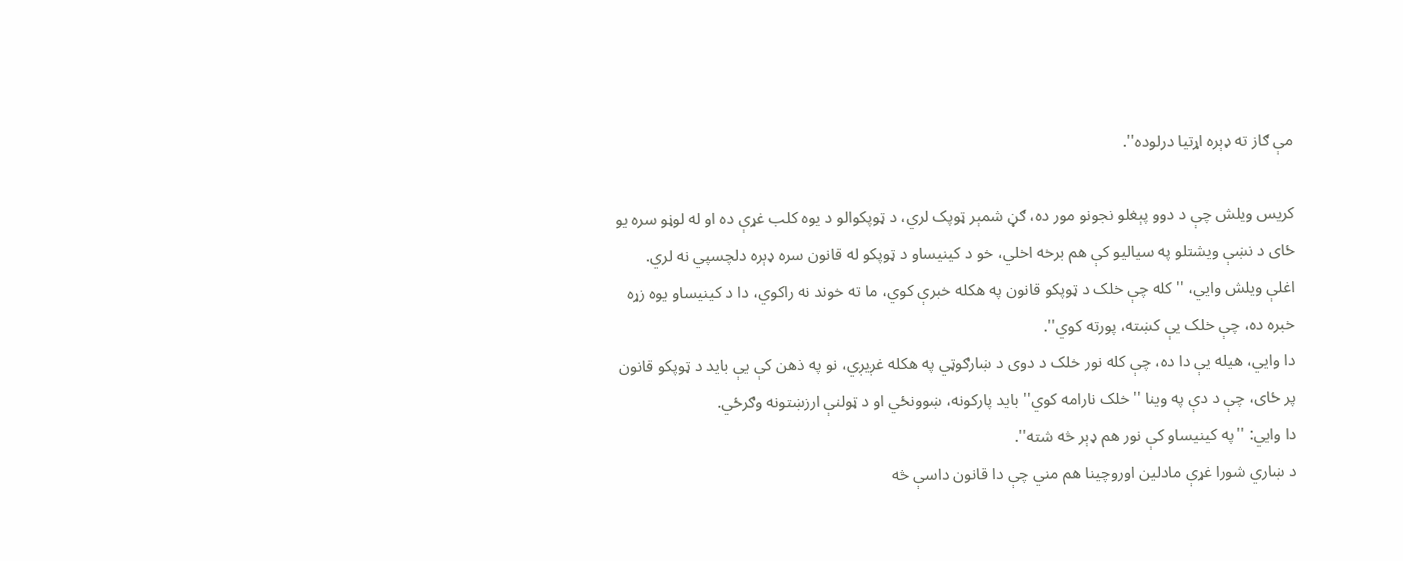مې ګاز ته ډېره اړتیا درلوده''.

کریس ویلش چې د دوو پېغلو نجونو مور ده، ګڼ شمېر ټوپک لري، د ټوپکوالو د یوه کلب غړې ده او له لوڼو سره یو ځای د نښې ویشتلو په سیالیو کې هم برخه اخلي، خو د کینیساو د ټوپکو له قانون سره ډېره دلچسپي نه لري.
اغلې ویلش وايي، ''کله چې خلک د ټوپکو قانون په هکله خبرې کوي، ما ته خوند نه راکوي، دا د کینیساو یوه زړه خبره ده، چې خلک یې کښته، پورته کوي''.
دا وايي، هیله یې دا ده، چې کله نور خلک د دوی د ښارګوټي په هکله غږیږي، نو په ذهن کې یې باید د ټوپکو قانون پر ځای، چې د دې په وینا ''خلک نارامه کوي'' باید پارکونه، ښوونځي او د ټولنې ارزښتونه وګرځي.
دا وايي: ''په کینیساو کې نور هم ډېر څه شته''.
د ښاري شورا غړې مادلین اوروچینا هم مني چې دا قانون داسې څه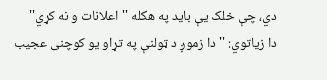دي، چې خلک یې باید په هکله ''اعلانات و نه کړي''
دا زیاتوي: ''دا زموږ د ټولنې په تړاو یو کوچنی عجیب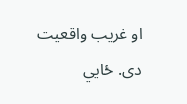او غریب واقعیت دی. ځايي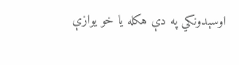اوسېدونکي په دې هکله یا خو یوازې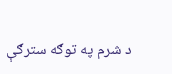د شرم په توګه سترګې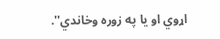اړوي او یا په زوره وخاندي''.